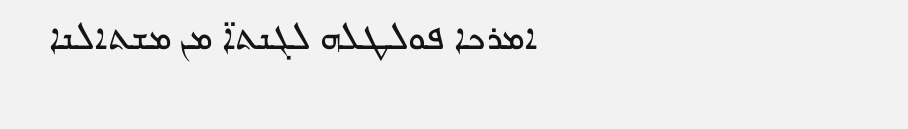ܐܡܪܟܐ ܦܘܠܛܠܗ ܠܓܢܬܐ̈ ܡܢ ܡܫܬܐܠܢܐ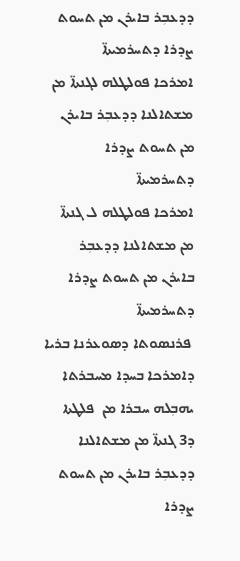ܕܕܥܒܼܪ ܒܐܝܪܢ ܡܢ ܬܚܘܬ ܨܕܪܐ ܕܬܚܪܡܝܬܐ̈
ܐܡܪܟܐ ܦܘܠܛܠܗ ܠܓܢܬܐ̈ ܡܢ ܡܫܬܐܠܢܐ ܕܕܥܒܼܪ ܒܐܝܪܢ ܡܢ ܬܚܘܬ ܨܕܪܐ ܕܬܚܪܡܝܬܐ̈
ܐܡܪܟܐ ܦܘܠܛܠܗ ܠ ܓܢܬܐ̈ ܡܢ ܡܫܬܐܠܢܐ ܕܕܥܒܼܪ ܒܐܝܪܢ ܡܢ ܬܚܘܬ ܨܕܪܐ ܕܬܚܪܡܝܬܐ̈
 ܦܪܢܣܘܬܐ ܕܣܘܥܪܢܐ ܒܪܝܐ ܕܐܡܪܟܐ ܒܚܕܐ ܡܚܒܪܬܐ ܝܗܒܼܠܗ ܚܒܪܐ ܡܢ  ܦܠܛܬܐ ܕ3 ܓܢܬܐ̈ ܡܢ ܡܫܬܐܠܢܐ ܕܕܥܒܼܪ ܒܐܝܪܢ ܡܢ ܬܚܘܬ ܨܕܪܐ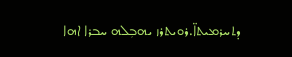ܕܬܚܪܡܝܬܐ̈.ܪܘܝܬܪܙ ܝܗܒܼܠܗ ܚܒܪܐ ܐܗܐ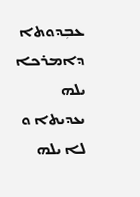ܥܒܼܕܘܬܐ ܕܐܡܪܟܐ ܝܠܗ ܝܥܕܝܬܐ ܘ ܠܐ ܝܠܗ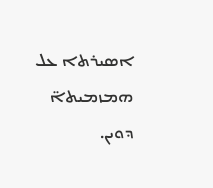ܐܣܝܪܬܐ ܥܠ ܗܡܙܡܝܬܐ̈ ܕܘܝܢ.